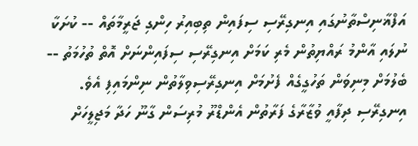އަފްޣާނިސްތާނުގައި އިނގިރޭސި ސިފައިން ތިބިއިރު ހިންގި ޖަރީމާތައް -- ކުށަކާ ނުލައި އާންމު ރައްޔިތުން މެރި ކަމަށް އިނގިރޭސި ސިފައިންނަށް އޮތް ތުހުމަތު -- ބެލުމަށް މިނިވަން ތަހުގީގެއް ފެށުމަށް އިނގިރޭސިވިލާތުން ނިންމައިފި އެވެ.
އިނގިރޭސި ދިފާއީ ވުޒާރާގެ ފަރާތުން އެންޑްރޫ މުރިސަން ގާނޫ ހަދާ މަޖިލީހަށް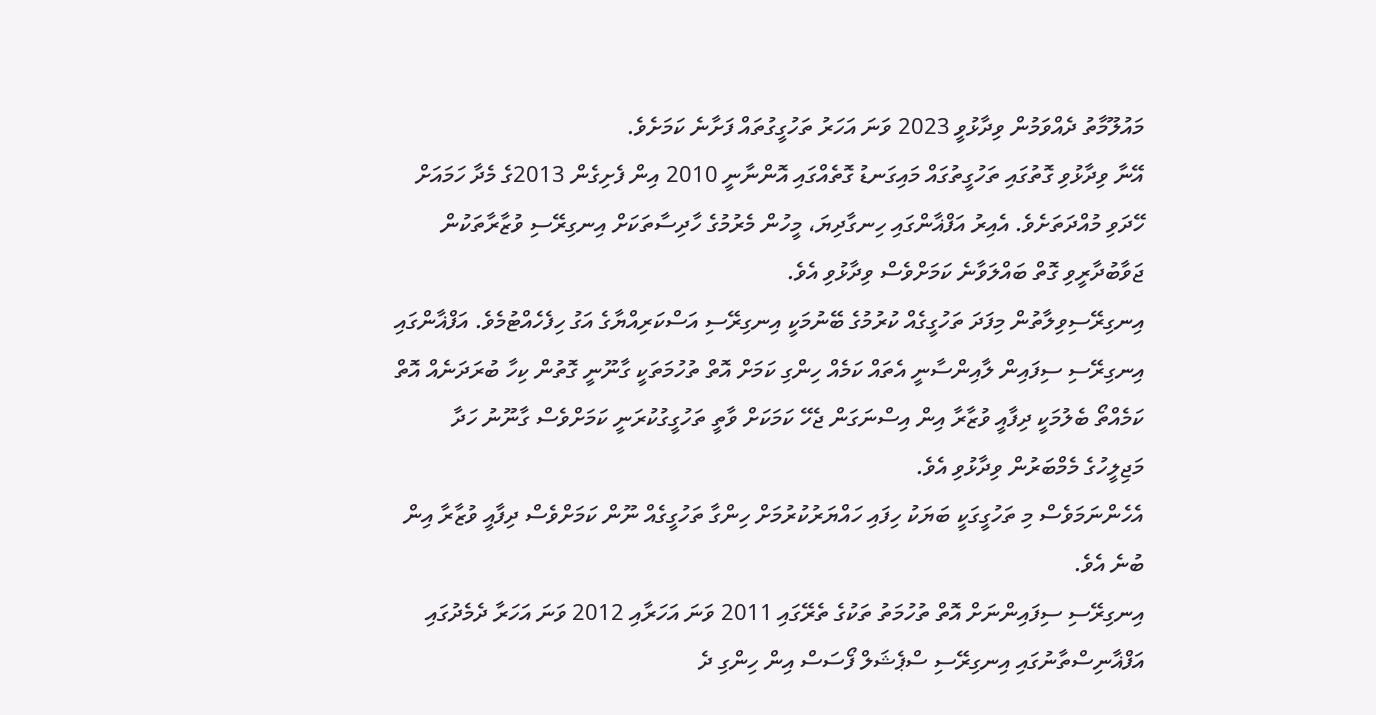މައުލޫމާތު ދެއްވަމުން ވިދާޅުވީ 2023 ވަނަ އަހަރު ތަހުގީގުތައް ފަށާނެ ކަމަށެވެ.
އޭނާ ވިދާޅުވި ގޮތުގައި ތަހުގީތުގައް މައިގަނޑު ގޮތެއްގައި އޮންނާނީ 2010 އިން ފެށިގެން 2013ގެ މެދާ ހަމައަށް ހޭދަވި މުއްދަތަށެވެ. އެއިރު އަފްޣާންގައި ހިނގާދިޔަ، މީހުން މެރުމުގެ ހާދިސާތަކަށް އިނގިރޭސި ވުޒާރާތަކުން ޖަވާބުދާރީވި ގޮތް ބައްލަވާނެ ކަމަށްވެސް ވިދާޅުވި އެވެ.
އިނގިރޭސިވިލާތުން މިފަދަ ތަހުގީގެއް ކުރުމުގެ ބޭނުމަކީ އިނގިރޭސި އަސްކަރިއްޔާގެ އަގު ހިފެހެއްޓުމެވެ. އަފްޣާންގައި އިނގިރޭސި ސިފައިން ލާއިންސާނީ އެތައް ކަމެއް ހިންގި ކަމަށް އޮތް ތުހުމަތަކީ ގާނޫނީ ގޮތުން ކިހާ ބުރަދަނެއް އޮތް ކަމެއްތޯ ބެލުމަކީ ދިފާއީ ވުޒާރާ އިން އިސްނަގަން ޖެހޭ ކަމަކަށް ވާތީ ތަހުގީގުކުރަނީ ކަމަށްވެސް ގާނޫނު ހަދާ މަޖިލީހުގެ މެމްބަރުން ވިދާޅުވި އެވެ.
އެހެންނަމަވެސް މި ތަހުގީގަކީ ބަޔަކު ހިފައި ހައްޔަރުކުރުމަށް ހިންގާ ތަހުގީގެއް ނޫން ކަމަށްވެސް ދިފާއީ ވުޒާރާ އިން ބުނެ އެވެ.
އިނގިރޭސި ސިފައިންނަށް އޮތް ތުހުމަތު ތަކުގެ ތެރޭގައި 2011 ވަނަ އަހަރާއި 2012 ވަނަ އަހަރާ ދެމެދުގައި އަފްޣާނިސްތާނުގައި އިނގިރޭސި ސްޕެޝަލް ފޯސަސް އިން ހިންގި ދެ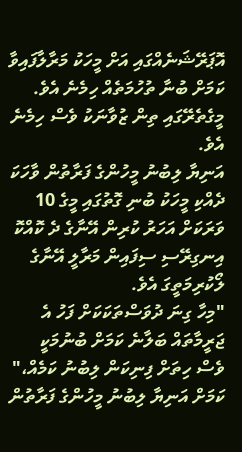އޮޕަރޭޝަނެއްގައި އަށް މީހަކު މަރާލާފައިވާ ކަމަށް ބުނާ ތުހުމަތެއް ހިމެނެ އެވެ. މީގެތެރޭގައި ތިން ޒުވާނަކު ވެސް ހިމެނެ އެވެ.
އަނިޔާ ލިބުނު މީހުންގެ ފަރާތުން ވާހަކަ ދެއްކި މީހަކު ބުނި ގޮތުގައި މީގެ 10 ވަރަކަށް އަހަރު ކުރިން އޭނާގެ ދެ ކޮއްކޮ އިނގިރޭސި ސިފައިން މަރާލީ އޭނާގެ ލޯކުރިމަތީގަ އެވެ.
"މިހާ ގިނަ ދުވަސްތަކަކަށް ފަހު އެ ޖަރީމާތައް ބަލާނެ ކަމަށް ބުނުމަކީ ވެސް ހިތަށް ފިނިކަން ލިބުނު ކަމެއް،" ކަމަށް އަނިޔާ ލިބުނު މީހުންގެ ފަރާތުން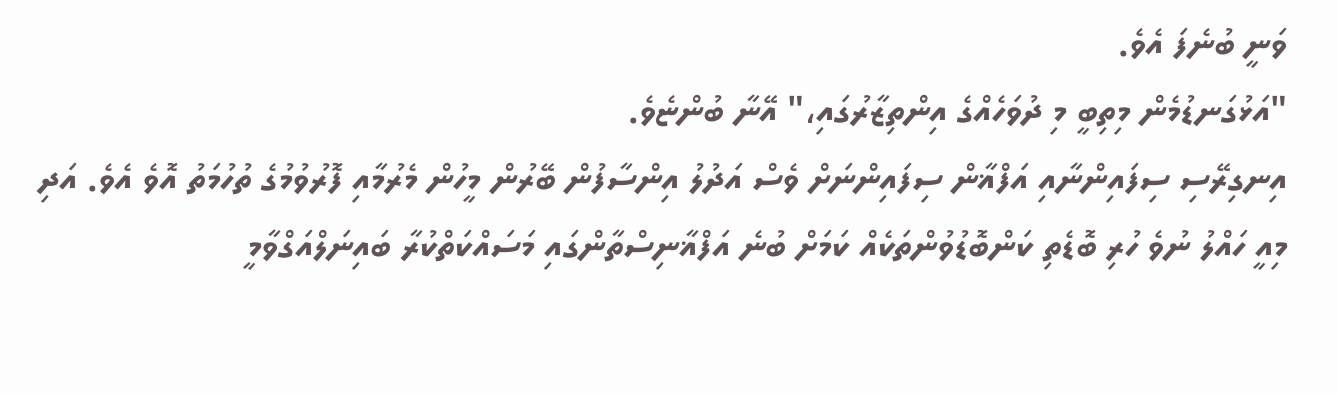ވަނީ ބުނެފަ އެވެ.
"އަޅުގަނޑުމެން މިތިބީ މި ދުވަހެއްގެ އިންތިޒާރުގައި،" އޭނާ ބުންޏެވެ.
އިނގިރޭސި ސިފައިންނާއި އަފްޣާން ސިފައިންނަށް ވެސް އަދުލު އިންސާފުން ބޭރުން މީހުން މެރުމާއި ފޮރުވުމުގެ ތުހުމަތު އޮވެ އެވެ. އަދި މިއީ ހައްލު ނުވެ ހުރި ބޮޑެތި ކަންބޮޑުވުންތަކެއް ކަމަށް ބުނެ އަފްޣާނިސްތާންގައި މަސައްކަތްކުރާ ބައިނަލްއަގްވާމީ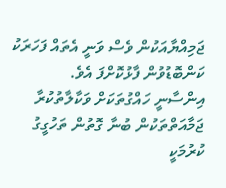ޖަމިއްޔާއަކުން ވެސް ވަނީ އެތައް ފަހަރަކު ކަންބޮޑުވުން ފާޅުކޮށްފަ އެވެ.
އިންސާނީ ހައްގުތަކަށް ވަކާލާތުކުރާ ޖަމާއަތްތަކުން ބުނާ ގޮތުން ތަހުގީގު ކުރުމަކީ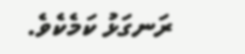ރަނގަޅު ކަމެކެވެ.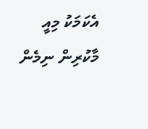އެކަމަކު މިއީ މާކުރިން ނިމެން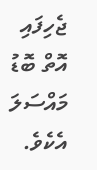ޖެހިފައި އޮތް ބޮޑު މައްސަލަ އެކެވެ.